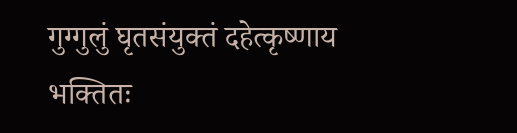गुग्गुलुं घृतसंयुक्तं दहेत्कृष्णाय भक्तितः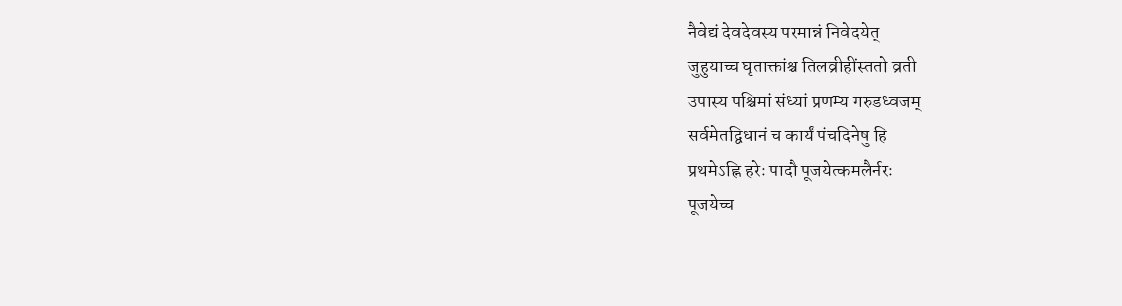नैवेद्यं देवदेवस्य परमान्नं निवेदयेत्
जुहुयाच्च घृताक्तांश्च तिलव्रीहींस्ततो व्रती
उपास्य पश्चिमां संध्यां प्रणम्य गरुडध्वजम्
सर्वमेतद्विधानं च कार्यं पंचदिनेषु हि
प्रथमेऽह्नि हरेः पादौ पूजयेत्कमलैर्नरः
पूजयेच्च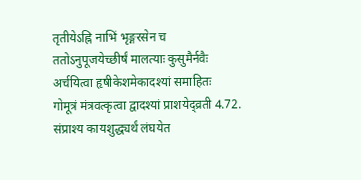तृतीयेऽह्नि नाभिं भृङ्गरसेन च
ततोऽनुपूजयेच्छीर्षं मालत्याः कुसुमैर्नवैः
अर्चयित्वा हृषीकेशमेकादश्यां समाहितः
गोमूत्रं मंत्रवत्कृत्वा द्वादश्यां प्राशयेद्व्रती 4.72.
संप्राश्य कायशुद्ध्यर्थं लंघयेत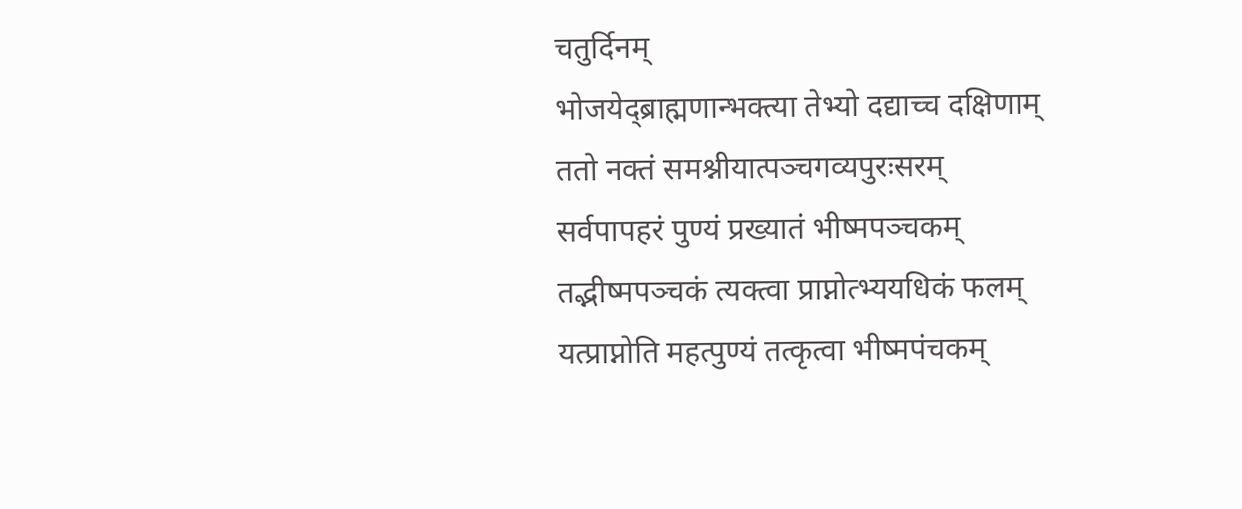चतुर्दिनम्
भोजयेद्ब्राह्मणान्भक्त्या तेभ्यो दद्याच्च दक्षिणाम्
ततो नक्तं समश्नीयात्पञ्चगव्यपुरःसरम्
सर्वपापहरं पुण्यं प्रख्यातं भीष्मपञ्चकम्
तद्भीष्मपञ्चकं त्यक्त्वा प्राप्नोत्भ्ययधिकं फलम्
यत्प्राप्नोति महत्पुण्यं तत्कृत्वा भीष्मपंचकम्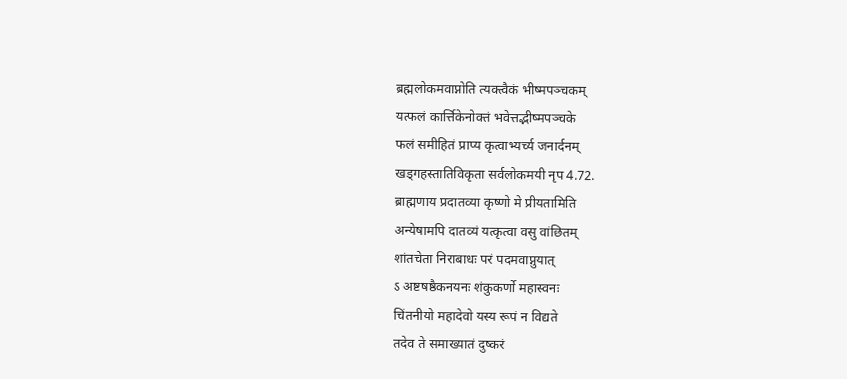ब्रह्मलोकमवाप्नोति त्यक्त्वैकं भीष्मपञ्चकम्
यत्फलं कार्त्तिकेनोक्तं भवेत्तद्भीष्मपञ्चके
फलं समीहितं प्राप्य कृत्वाभ्यर्च्य जनार्दनम्
खड्गहस्तातिविकृता सर्वलोकमयी नृप 4.72.
ब्राह्मणाय प्रदातव्या कृष्णो मे प्रीयतामिति
अन्येषामपि दातव्यं यत्कृत्वा वसु वांछितम्
शांतचेता निराबाधः परं पदमवाप्नुयात्
ऽ अष्टषष्ठैकनयनः शंकुकर्णो महास्वनः
चिंतनीयो महादेवो यस्य रूपं न विद्यते
तदेव ते समाख्यातं दुष्करं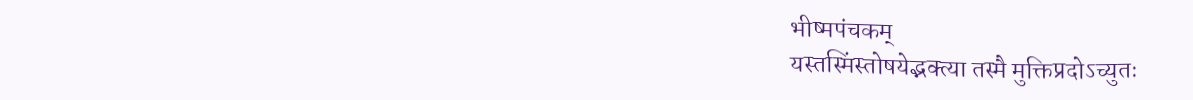भीष्मपंचकम्
यस्तस्मिंस्तोषयेद्भक्त्या तस्मै मुक्तिप्रदोऽच्युतः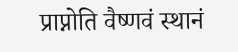प्राप्नोति वैष्णवं स्थानं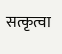सत्कृत्वा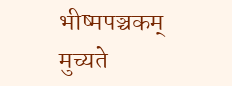भीष्मपञ्चकम्
मुच्यते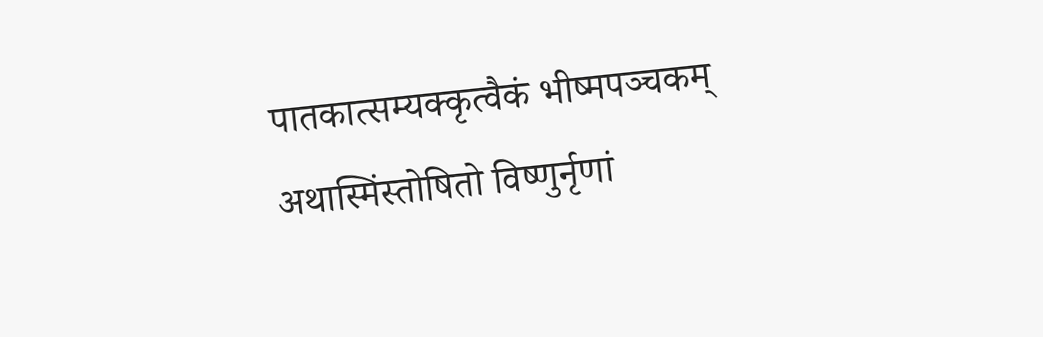पातकात्सम्यक्कृत्वैकं भीष्मपञ्चकम्
अथास्मिंस्तोषितो विष्णुर्नृणां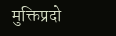मुक्तिप्रदो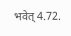भवेत् 4.72.